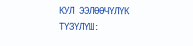КУЛ ЭЭЛӨӨЧҮЛҮК ТҮЗҮЛҮШ: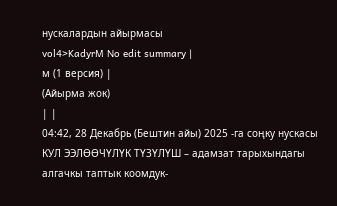нускалардын айырмасы
vol4>KadyrM No edit summary |
м (1 версия) |
(Айырма жок)
| |
04:42, 28 Декабрь (Бештин айы) 2025 -га соңку нускасы
КУЛ ЭЭЛӨӨЧҮЛҮК ТҮЗҮЛҮШ – адамзат тарыхындагы алгачкы таптык коомдук-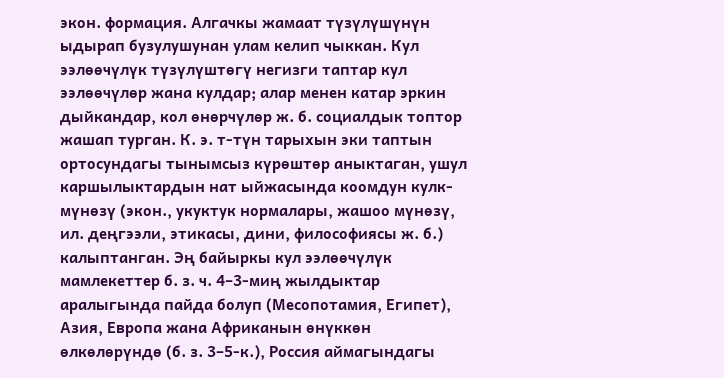экон. формация. Алгачкы жамаат түзүлүшүнүн ыдырап бузулушунан улам келип чыккан. Кул ээлөөчүлүк түзүлүштөгү негизги таптар кул ээлөөчүлөр жана кулдар; алар менен катар эркин дыйкандар, кол өнөрчүлөр ж. б. социалдык топтор жашап турган. К. э. т-түн тарыхын эки таптын ортосундагы тынымсыз күрөштөр аныктаган, ушул каршылыктардын нат ыйжасында коомдун кулк-мүнөзү (экон., укуктук нормалары, жашоо мүнөзү, ил. деңгээли, этикасы, дини, философиясы ж. б.) калыптанган. Эң байыркы кул ээлөөчүлүк мамлекеттер б. з. ч. 4–3-миң жылдыктар аралыгында пайда болуп (Месопотамия, Египет), Азия, Европа жана Африканын өнүккөн өлкөлөрүндө (б. з. 3–5-к.), Россия аймагындагы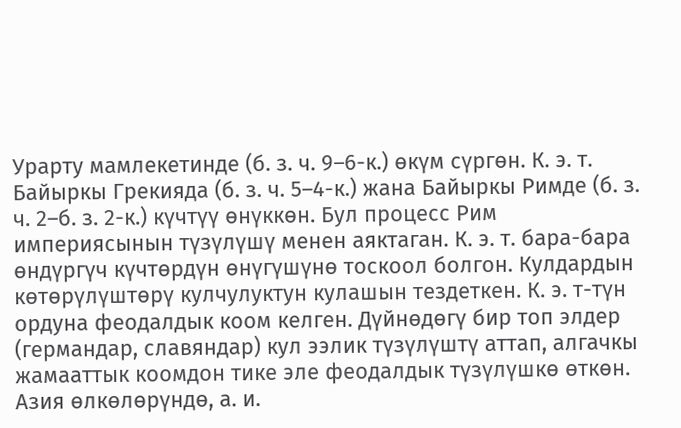Урарту мамлекетинде (б. з. ч. 9–6-к.) өкүм сүргөн. К. э. т. Байыркы Грекияда (б. з. ч. 5–4-к.) жана Байыркы Римде (б. з. ч. 2–б. з. 2-к.) күчтүү өнүккөн. Бул процесс Рим империясынын түзүлүшү менен аяктаган. К. э. т. бара-бара өндүргүч күчтөрдүн өнүгүшүнө тоскоол болгон. Кулдардын көтөрүлүштөрү кулчулуктун кулашын тездеткен. К. э. т-түн ордуна феодалдык коом келген. Дүйнөдөгү бир топ элдер (германдар, славяндар) кул ээлик түзүлүштү аттап, алгачкы жамааттык коомдон тике эле феодалдык түзүлүшкө өткөн. Азия өлкөлөрүндө, а. и.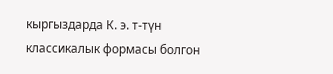кыргыздарда К. э. т-түн классикалык формасы болгон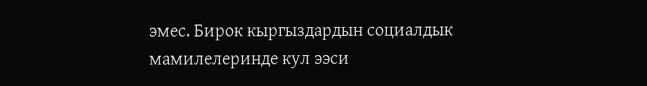эмес. Бирок кыргыздардын социалдык мамилелеринде кул ээси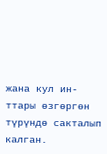жана кул ин-ттары өзгөргөн түрүндө сакталып калган.